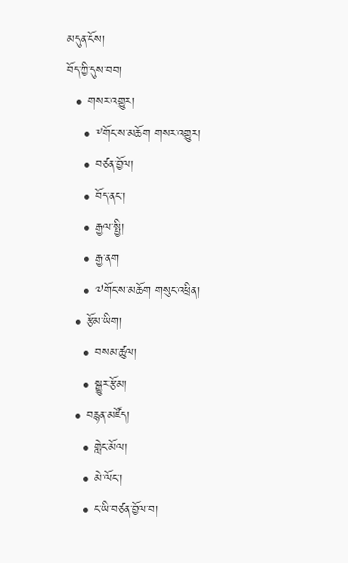མདུན་ངོས།
བོད་ཀྱི་དུས་བབ།
  • གསར་འགྱུར།
    • ༸གོང་ས་མཆོག གསར་འགྱུར།
    • བཙན་བྱོལ།
    • བོད་ནང་།
    • རྒྱལ་སྤྱི།
    • རྒྱ་ནག
    • ༧གོང་ས་མཆོག གསུང་འཕྲིན།
  • རྩོམ་ཡིག།
    • བསམ་ཚུལ།
    • སྒྱུར་རྩོམ།
  • བརྙན་མཛོད།
    • གླེང་མོལ།
    • མེ་ལོང་།
    • ང་ཡི་བཙན་བྱོལ་བ།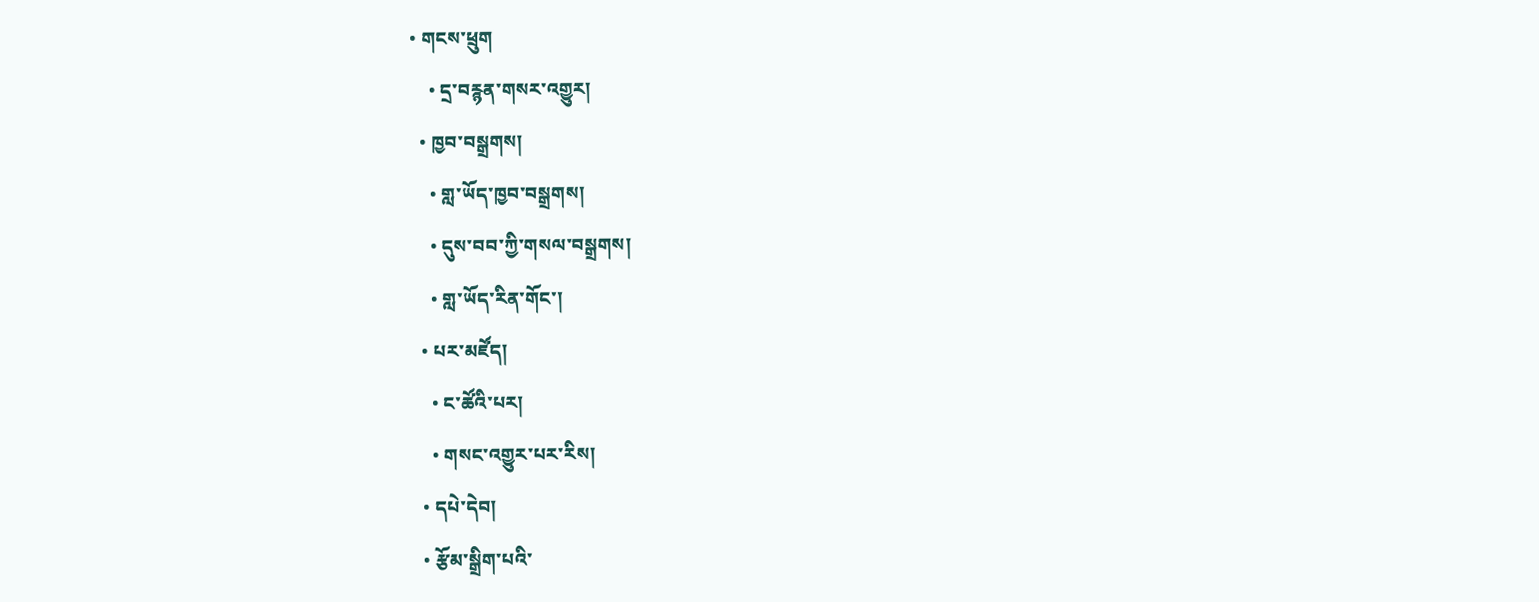• གངས་ཕྲུག
    • དྲ་བརྙན་གསར་འགྱུར།
  • ཁྱབ་བསྒྲགས།
    • གླ་ཡོད་ཁྱབ་བསྒྲགས།
    • དུས་བབ་ཀྱི་གསལ་བསྒྲགས།
    • གླ་ཡོད་རིན་གོང་།
  • པར་མཛོད།
    • ང་ཚོའི་པར།
    • གསང་འགྱུར་པར་རིས།
  • དཔེ་དེབ།
  • རྩོམ་སྒྲིག་པའི་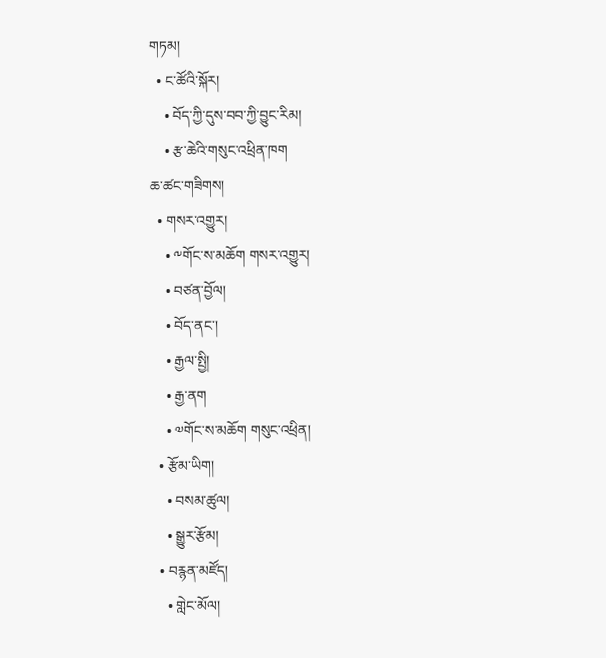གཏམ།
  • ང་ཚོའི་སྐོར།
    • བོད་ཀྱི་དུས་བབ་ཀྱི་བྱུང་རིམ།
    • རྩ་ཆེའི་གསུང་འཕྲིན་ཁག
ཆ་ཚང་གཟིགས།
  • གསར་འགྱུར།
    • ༸གོང་ས་མཆོག གསར་འགྱུར།
    • བཙན་བྱོལ།
    • བོད་ནང་།
    • རྒྱལ་སྤྱི།
    • རྒྱ་ནག
    • ༧གོང་ས་མཆོག གསུང་འཕྲིན།
  • རྩོམ་ཡིག།
    • བསམ་ཚུལ།
    • སྒྱུར་རྩོམ།
  • བརྙན་མཛོད།
    • གླེང་མོལ།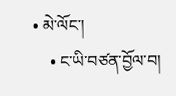• མེ་ལོང་།
    • ང་ཡི་བཙན་བྱོལ་བ།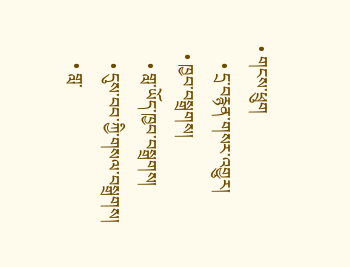• གངས་ཕྲུག
    • དྲ་བརྙན་གསར་འགྱུར།
  • ཁྱབ་བསྒྲགས།
    • གླ་ཡོད་ཁྱབ་བསྒྲགས།
    • དུས་བབ་ཀྱི་གསལ་བསྒྲགས།
    • གླ་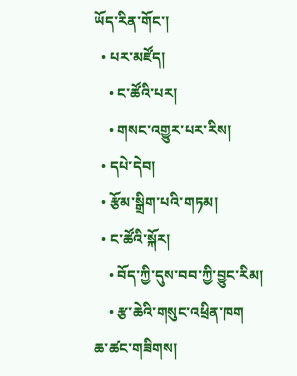ཡོད་རིན་གོང་།
  • པར་མཛོད།
    • ང་ཚོའི་པར།
    • གསང་འགྱུར་པར་རིས།
  • དཔེ་དེབ།
  • རྩོམ་སྒྲིག་པའི་གཏམ།
  • ང་ཚོའི་སྐོར།
    • བོད་ཀྱི་དུས་བབ་ཀྱི་བྱུང་རིམ།
    • རྩ་ཆེའི་གསུང་འཕྲིན་ཁག
ཆ་ཚང་གཟིགས།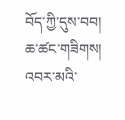བོད་ཀྱི་དུས་བབ།
ཆ་ཚང་གཟིགས།
འབར་མའི་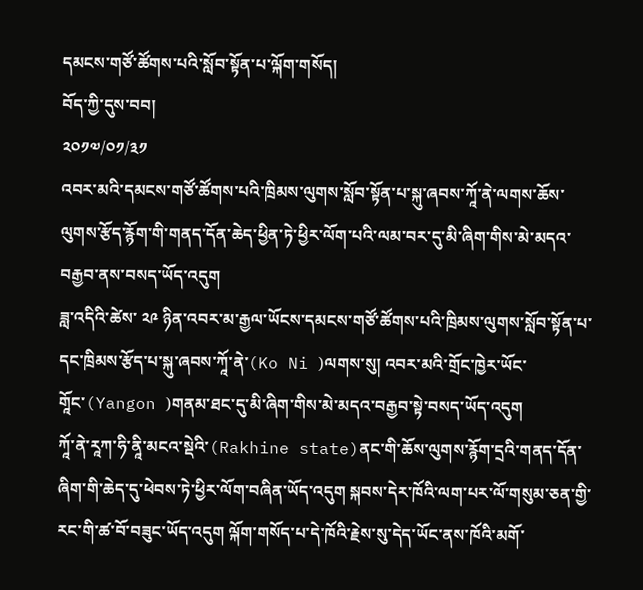དམངས་གཙོ་ཚོགས་པའི་སློབ་སྟོན་པ་ལྐོག་གསོད།
བོད་ཀྱི་དུས་བབ།
༢༠༡༧/༠༡/༣༡
འབར་མའི་དམངས་གཙོ་ཚོགས་པའི་ཁྲིམས་ལུགས་སློབ་སྟོན་པ་སྐུ་ཞབས་ཀཱོ་ནེ་ལགས་ཆོས་ལུགས་རྩོད་རྙོག་གི་གནད་དོན་ཆེད་ཕྱིན་ཏེ་ཕྱིར་ལོག་པའི་ལམ་བར་དུ་མི་ཞིག་གིས་མེ་མདའ་བརྒྱབ་ནས་བསད་ཡོད་འདུག
ཟླ་འདིའི་ཚེས་ ༢༩ ཉིན་འབར་མ་རྒྱལ་ཡོངས་དམངས་གཙོ་ཚོགས་པའི་ཁྲིམས་ལུགས་སློབ་སྟོན་པ་དང་ཁྲིམས་རྩོད་པ་སྐུ་ཞབས་ཀཱོ་ནེ་(Ko Ni )ལགས་སུ། འབར་མའི་གྲོང་ཁྱེར་ཡོང་གཱོང་(Yangon )གནམ་ཐང་དུ་མི་ཞིག་གིས་མེ་མདའ་བརྒྱབ་སྟེ་བསད་ཡོད་འདུག
ཀཱོ་ནེ་རཱཀ་ཧི་ནཱི་མངའ་སྡེའི་(Rakhine state)ནང་གི་ཆོས་ལུགས་རྙོག་དྲའི་གནད་དོན་ཞིག་གི་ཆེད་དུ་ཕེབས་ཏེ་ཕྱིར་ལོག་བཞིན་ཡོད་འདུག སྐབས་དེར་ཁོའི་ལག་པར་ལོ་གསུམ་ཅན་གྱི་རང་གི་ཚ་བོ་བཟུང་ཡོད་འདུག ལྐོག་གསོད་པ་དེ་ཁོའི་རྗེས་སུ་དེད་ཡོང་ནས་ཁོའི་མགོ་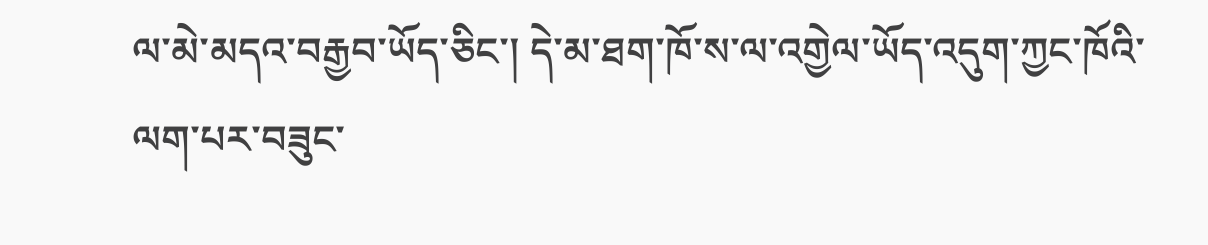ལ་མེ་མདའ་བརྒྱབ་ཡོད་ཅིང་། དེ་མ་ཐག་ཁོ་ས་ལ་འགྱེལ་ཡོད་འདུག་ཀྱང་ཁོའི་ལག་པར་བཟུང་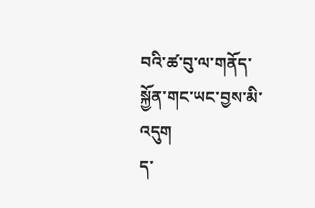བའི་ཚ་བུ་ལ་གནོད་སྐྱོན་གང་ཡང་བྱས་མི་འདུག
ད་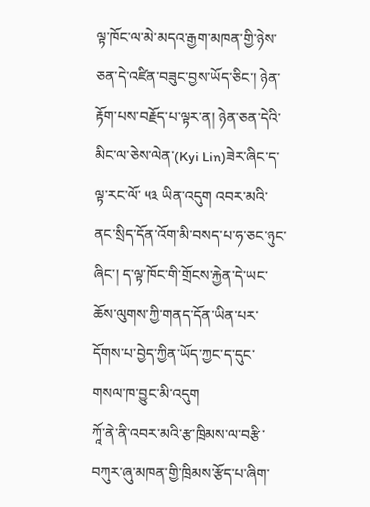ལྟ་ཁོང་ལ་མེ་མདའ་རྒྱག་མཁན་གྱི་ཉེས་ཅན་དེ་འཛིན་བཟུང་བྱས་ཡོད་ཅིང་། ཉེན་རྟོག་པས་བརྗོད་པ་ལྟར་ན། ཉེན་ཅན་དེའི་མིང་ལ་ཅེས་ལེན་(Kyi Lin)ཟེར་ཞིང་ད་ལྟ་རང་ལོ་ ༥༣ ཡིན་འདུག འབར་མའི་ནང་སྲིད་དོན་འོག་མི་བསད་པ་ཧ་ཅང་ཉུང་ཞིང་། ད་ལྟ་ཁོང་གི་གྲོངས་རྐྱེན་དེ་ཡང་ཆོས་ལུགས་ཀྱི་གནད་དོན་ཡིན་པར་དོགས་པ་བྱེད་ཀྱིན་ཡོད་ཀྱང་ད་དུང་གསལ་ཁ་བྱུང་མི་འདུག
ཀཱོ་ནེ་ནི་འབར་མའི་རྩ་ཁྲིམས་ལ་བརྩི་བཀུར་ཞུ་མཁན་གྱི་ཁྲིམས་རྩོད་པ་ཞིག་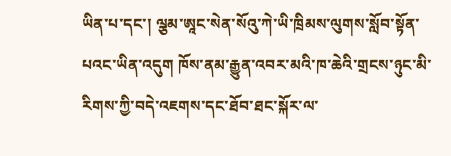ཡིན་པ་དང་། ལྕམ་ཨཱང་སེན་སོའུ་ཀེ་ཡི་ཁྲིམས་ལུགས་སློབ་སྟོན་པའང་ཡིན་འདུག ཁོས་ནམ་རྒྱུན་འབར་མའི་ཁ་ཆེའི་གྲངས་ཉུང་མི་རིགས་ཀྱི་བདེ་འཇགས་དང་ཐོབ་ཐང་སྐོར་ལ་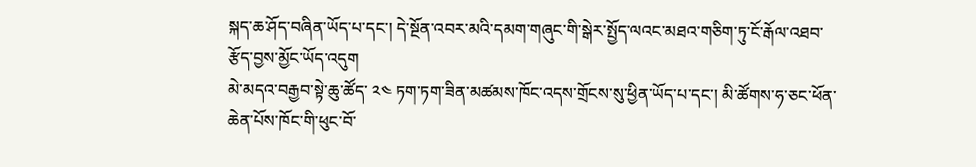སྐད་ཆ་ཤོད་བཞིན་ཡོད་པ་དང་། དེ་སྔོན་འབར་མའི་དམག་གཞུང་གི་སྒེར་སྤྱོད་ལའང་མཐའ་གཅིག་ཏུ་ངོ་རྒོལ་འཐབ་རྩོད་བྱས་མྱོང་ཡོད་འདུག
མེ་མདའ་བརྒྱབ་སྟེ་ཆུ་ཚོད་ ༢༤ ཏག་ཏག་ཟིན་མཚམས་ཁོང་འདས་གྲོངས་སུ་ཕྱིན་ཡོད་པ་དང་། མི་ཚོགས་ཧ་ཅང་ཕོན་ཆེན་པོས་ཁོང་གི་ཕུང་བོ་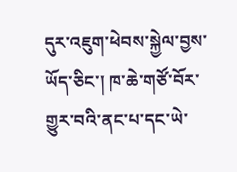དུར་འཇུག་ཕེབས་སྐྱེལ་བྱས་ཡོད་ཅིང་། ཁ་ཆེ་གཙོ་བོར་གྱུར་བའི་ནང་པ་དང་ཡེ་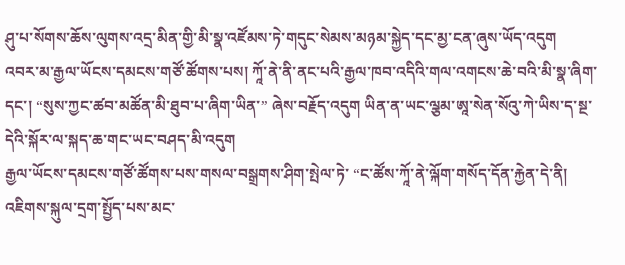ཤུ་པ་སོགས་ཆོས་ལུགས་འདྲ་མིན་གྱི་མི་སྣ་འཛོམས་ཏེ་གདུང་སེམས་མཉམ་སྐྱེད་དང་མྱ་ངན་ཞུས་ཡོད་འདུག
འབར་མ་རྒྱལ་ཡོངས་དམངས་གཙོ་ཚོགས་པས། ཀཱོ་ནེ་ནི་ནང་པའི་རྒྱལ་ཁབ་འདིའི་གལ་འགངས་ཆེ་བའི་མི་སྣ་ཞིག་དང་། “སུས་ཀྱང་ཚབ་མཚོན་མི་ཐུབ་པ་ཞིག་ཡིན་” ཞེས་བརྗོད་འདུག ཡིན་ན་ཡང་ལྕམ་ཨཱ་སེན་སོའུ་ཀེ་ཡིས་ད་སྔ་དེའི་སྐོར་ལ་སྐད་ཆ་གང་ཡང་བཤད་མི་འདུག
རྒྱལ་ཡོངས་དམངས་གཙོ་ཚོགས་པས་གསལ་བསྒྲགས་ཤིག་སྤེལ་ཏེ་ “ང་ཚོས་ཀཱོ་ནེ་ལྐོག་གསོད་དོན་རྐྱེན་དེ་ནི། འཇིགས་སྐུལ་དྲག་སྤྱོད་པས་མང་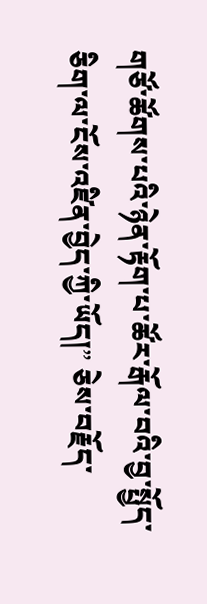གཙོ་ཚོགས་པའི་ཉེན་རྟོག་པ་ཚོར་རྒོལ་བའི་བྱ་སྤྱོད་ཅིག་ལ་ངོས་འཛིན་བྱེད་ཀྱི་ཡོད།” ཅེས་བརྗོད་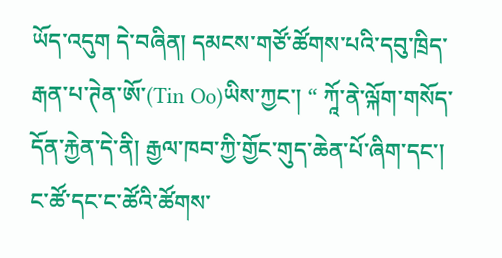ཡོད་འདུག དེ་བཞིན། དམངས་གཙོ་ཚོགས་པའི་དབུ་ཁྲིད་རྒན་པ་ཊེན་ཨོ་(Tin Oo)ཡིས་ཀྱང་། “ ཀཱོ་ནེ་ལྐོག་གསོད་དོན་རྐྱེན་དེ་ནི། རྒྱལ་ཁབ་ཀྱི་གྱོང་གུད་ཆེན་པོ་ཞིག་དང་། ང་ཚོ་དང་ང་ཚོའི་ཚོགས་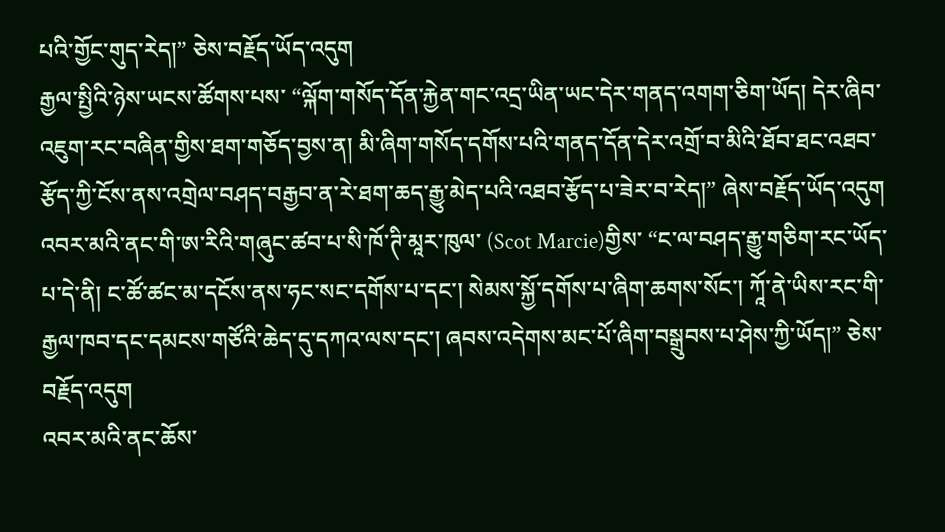པའི་གྱོང་གུད་རེད།” ཅེས་བརྗོད་ཡོད་འདུག
རྒྱལ་སྤྱིའི་ཉེས་ཡངས་ཚོགས་པས་ “ལྐོག་གསོད་དོན་རྐྱེན་གང་འདྲ་ཡིན་ཡང་དེར་གནད་འགག་ཅིག་ཡོད། དེར་ཞིབ་འཇུག་རང་བཞིན་གྱིས་ཐག་གཅོད་བྱས་ན། མི་ཞིག་གསོད་དགོས་པའི་གནད་དོན་དེར་འགྲོ་བ་མིའི་ཐོབ་ཐང་འཐབ་རྩོད་ཀྱི་ངོས་ནས་འགྲེལ་བཤད་བརྒྱབ་ན་རེ་ཐག་ཆད་རྒྱུ་མེད་པའི་འཐབ་རྩོད་པ་ཟེར་བ་རེད།” ཞེས་བརྗོད་ཡོད་འདུག
འབར་མའི་ནང་གི་ཨ་རིའི་གཞུང་ཚབ་པ་སི་ཁོ་ཊི་མཱར་ཁུལ་ (Scot Marcie)གྱིས་ “ང་ལ་བཤད་རྒྱུ་གཅིག་རང་ཡོད་པ་དེ་ནི། ང་ཚོ་ཚང་མ་དངོས་ནས་ཧང་སང་དགོས་པ་དང་། སེམས་སྐྱོ་དགོས་པ་ཞིག་ཆགས་སོང་། ཀཱོ་ནེ་ཡིས་རང་གི་རྒྱལ་ཁབ་དང་དམངས་གཙོའི་ཆེད་དུ་དཀའ་ལས་དང་། ཞབས་འདེགས་མང་པོ་ཞིག་བསྒྲུབས་པ་ཤེས་ཀྱི་ཡོད།” ཅེས་བརྗོད་འདུག
འབར་མའི་ནང་ཆོས་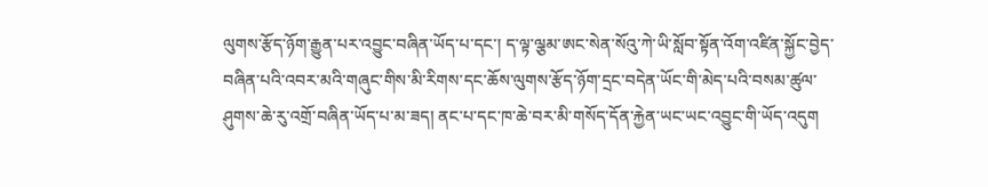ལུགས་རྩོད་ཉོག་རྒྱུན་པར་འབྱུང་བཞིན་ཡོད་པ་དང་། ད་ལྟ་ལྕམ་ཨང་སེན་སོའུ་ཀེ་ཡི་སློབ་སྟོན་འོག་འཛིན་སྐྱོང་བྱེད་བཞིན་པའི་འབར་མའི་གཞུང་གིས་མི་རིགས་དང་ཆོས་ལུགས་རྩོད་ཉོག་དྲང་བདེན་ཡོང་གི་མེད་པའི་བསམ་ཚུལ་ཤུགས་ཆེ་རུ་འགྲོ་བཞིན་ཡོད་པ་མ་ཟད། ནང་པ་དང་ཁ་ཆེ་བར་མི་གསོད་དོན་རྐྱེན་ཡང་ཡང་འབྱུང་གི་ཡོད་འདུག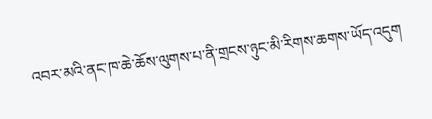འབར་མའི་ནང་ཁ་ཆེ་ཆོས་ལུགས་པ་ནི་གྲངས་ཉུང་མི་རིགས་ཆགས་ཡོད་འདུག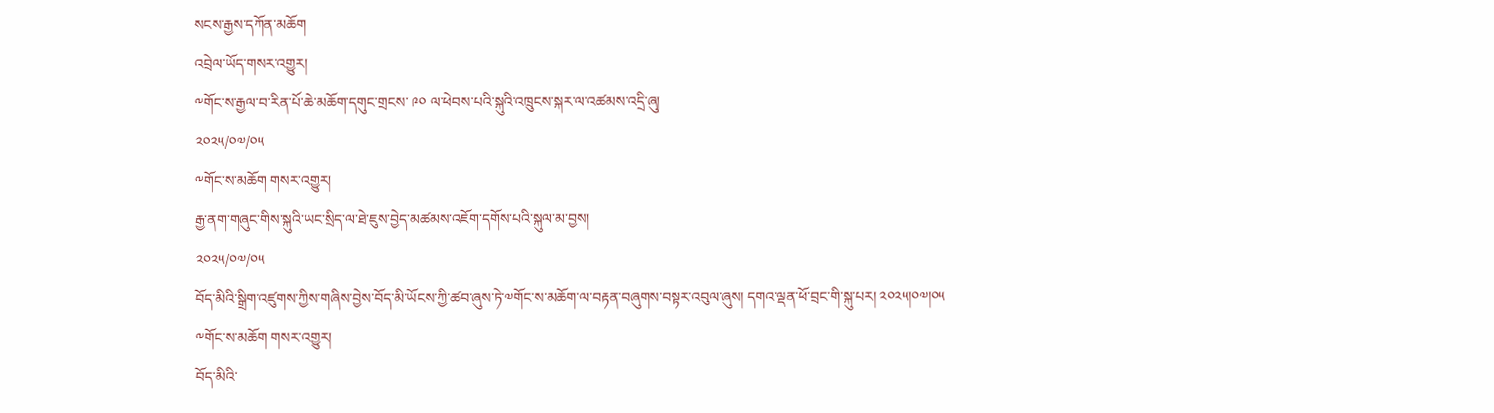སངས་རྒྱས་དཀོན་མཆོག
འབྲེལ་ཡོད་གསར་འགྱུར།
༸གོང་ས་རྒྱལ་བ་རིན་པོ་ཆེ་མཆོག་དགུང་གྲངས་ ༩༠ ལ་ཕེབས་པའི་སྐུའི་འཁྲུངས་སྐར་ལ་འཚམས་འདྲི་ཞུ།
༢༠༢༥/༠༧/༠༥
༸གོང་ས་མཆོག གསར་འགྱུར།
རྒྱ་ནག་གཞུང་གིས་སྐུའི་ཡང་སྲིད་ལ་ཐེ་ཇུས་བྱེད་མཚམས་འཇོག་དགོས་པའི་སྐུལ་མ་བྱས།
༢༠༢༥/༠༧/༠༥
བོད་མིའི་སྒྲིག་འཛུགས་ཀྱིས་གཞིས་བྱེས་བོད་མི་ཡོངས་ཀྱི་ཚབ་ཞུས་ཏེ་༧གོང་ས་མཆོག་ལ་བརྟན་བཞུགས་བསྟར་འབུལ་ཞུས། དགའ་ལྡན་ཕོ་བྲང་གི་སྐུ་པར། ༢༠༢༥།༠༧།༠༥
༸གོང་ས་མཆོག གསར་འགྱུར།
བོད་མིའི་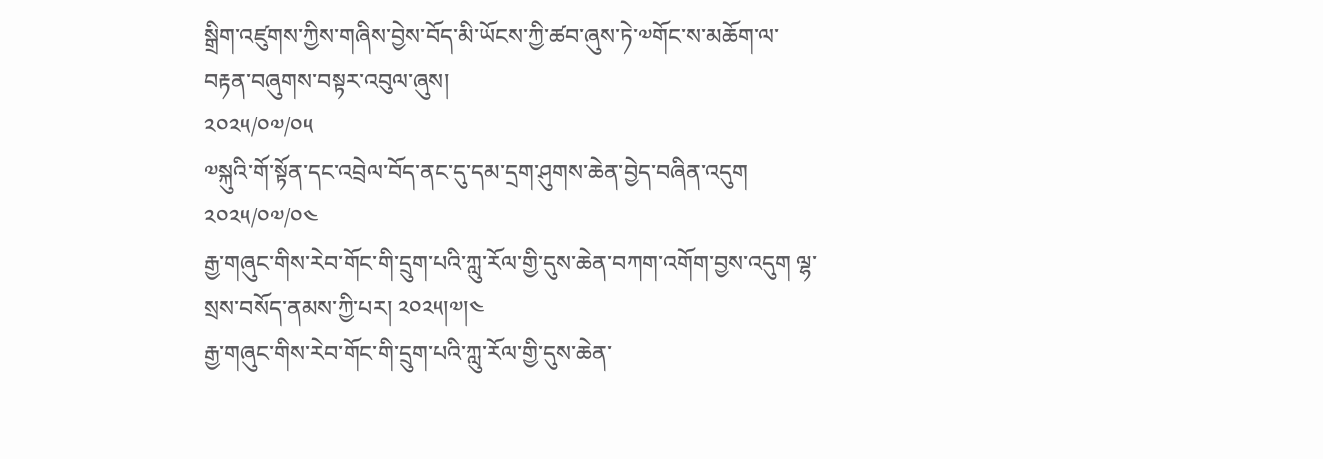སྒྲིག་འཛུགས་ཀྱིས་གཞིས་བྱེས་བོད་མི་ཡོངས་ཀྱི་ཚབ་ཞུས་ཏེ་༧གོང་ས་མཆོག་ལ་བརྟན་བཞུགས་བསྟར་འབུལ་ཞུས།
༢༠༢༥/༠༧/༠༥
༧སྐུའི་གོ་སྟོན་དང་འབྲེལ་བོད་ནང་དུ་དམ་དྲག་ཤུགས་ཆེན་བྱེད་བཞིན་འདུག
༢༠༢༥/༠༧/༠༤
རྒྱ་གཞུང་གིས་རེབ་གོང་གི་དྲུག་པའི་ཀླུ་རོལ་གྱི་དུས་ཆེན་བཀག་འགོག་བྱས་འདུག ལྷ་སྲས་བསོད་ནམས་ཀྱི་པར། ༢༠༢༥།༧།༤
རྒྱ་གཞུང་གིས་རེབ་གོང་གི་དྲུག་པའི་ཀླུ་རོལ་གྱི་དུས་ཆེན་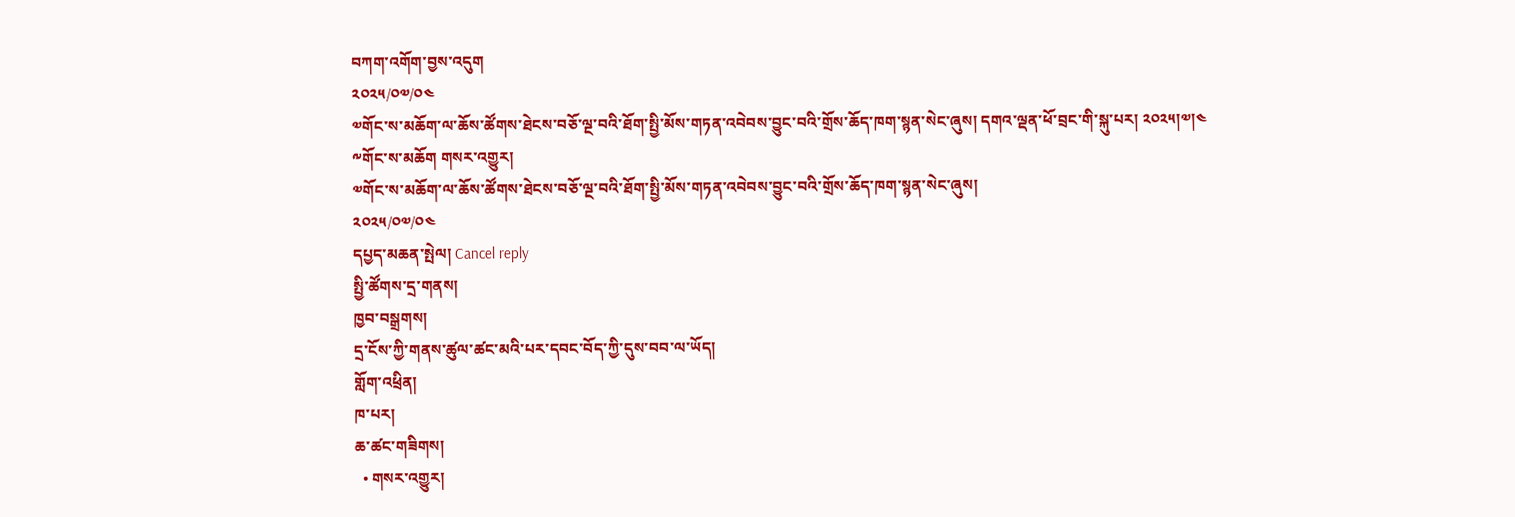བཀག་འགོག་བྱས་འདུག
༢༠༢༥/༠༧/༠༤
༧གོང་ས་མཆོག་ལ་ཆོས་ཚོགས་ཐེངས་བཅོ་ལྔ་བའི་ཐོག་སྤྱི་མོས་གཏན་འབེབས་བྱུང་བའི་གྲོས་ཆོད་ཁག་སྙན་སེང་ཞུས། དགའ་ལྡན་ཕོ་བྲང་གི་སྐུ་པར། ༢༠༢༥།༧།༤
༸གོང་ས་མཆོག གསར་འགྱུར།
༧གོང་ས་མཆོག་ལ་ཆོས་ཚོགས་ཐེངས་བཅོ་ལྔ་བའི་ཐོག་སྤྱི་མོས་གཏན་འབེབས་བྱུང་བའི་གྲོས་ཆོད་ཁག་སྙན་སེང་ཞུས།
༢༠༢༥/༠༧/༠༤
དཔྱད་མཆན་སྤེལ། Cancel reply
སྤྱི་ཚོགས་དྲ་གནས།
ཁྱབ་བསྒྲགས།
དྲ་ངོས་ཀྱི་གནས་ཚུལ་ཚང་མའི་པར་དབང་བོད་ཀྱི་དུས་བབ་ལ་ཡོད།
གློག་འཕྲིན།
ཁ་པར།
ཆ་ཚང་གཟིགས།
  • གསར་འགྱུར།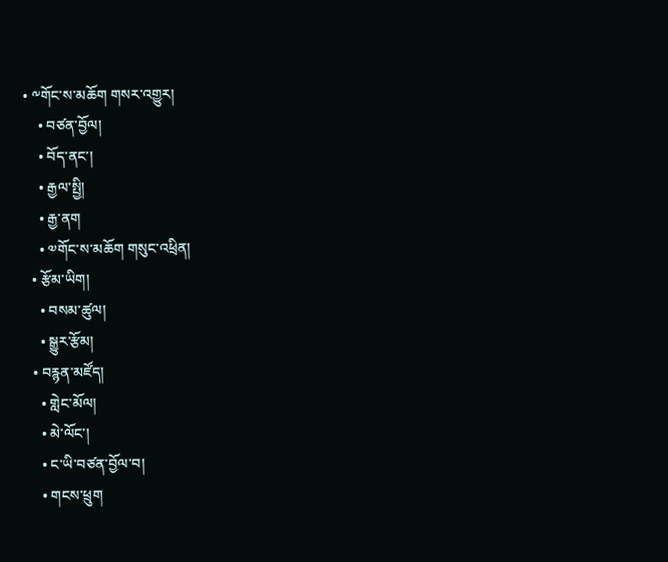• ༸གོང་ས་མཆོག གསར་འགྱུར།
    • བཙན་བྱོལ།
    • བོད་ནང་།
    • རྒྱལ་སྤྱི།
    • རྒྱ་ནག
    • ༧གོང་ས་མཆོག གསུང་འཕྲིན།
  • རྩོམ་ཡིག།
    • བསམ་ཚུལ།
    • སྒྱུར་རྩོམ།
  • བརྙན་མཛོད།
    • གླེང་མོལ།
    • མེ་ལོང་།
    • ང་ཡི་བཙན་བྱོལ་བ།
    • གངས་ཕྲུག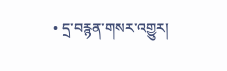• དྲ་བརྙན་གསར་འགྱུར།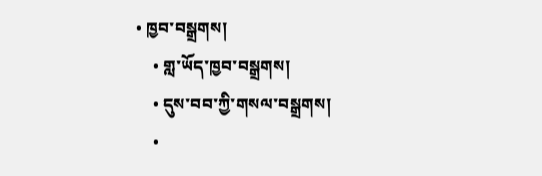• ཁྱབ་བསྒྲགས།
    • གླ་ཡོད་ཁྱབ་བསྒྲགས།
    • དུས་བབ་ཀྱི་གསལ་བསྒྲགས།
    •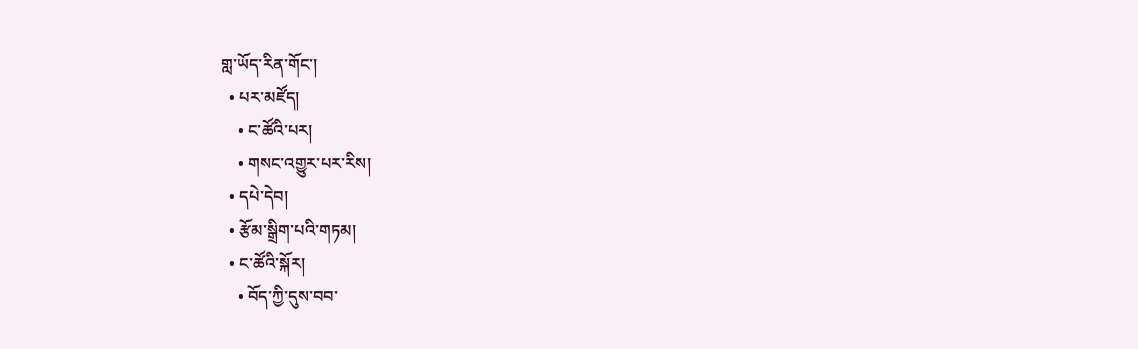གླ་ཡོད་རིན་གོང་།
  • པར་མཛོད།
    • ང་ཚོའི་པར།
    • གསང་འགྱུར་པར་རིས།
  • དཔེ་དེབ།
  • རྩོམ་སྒྲིག་པའི་གཏམ།
  • ང་ཚོའི་སྐོར།
    • བོད་ཀྱི་དུས་བབ་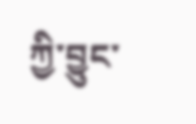ཀྱི་བྱུང་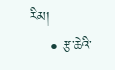རིམ།
    • རྩ་ཆེའི་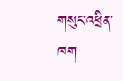གསུང་འཕྲིན་ཁག